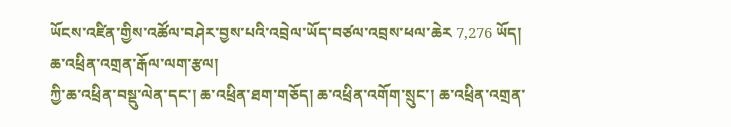ཡོངས་འཛིན་གྱིས་འཚོལ་བཤེར་བྱས་པའི་འབྲེལ་ཡོད་བཙལ་འབྲས་ཕལ་ཆེར 7,276 ཡོད།
ཆ་འཕྲིན་འགྲན་རྒོལ་ལག་རྩལ།
ཀྱི་ཆ་འཕྲིན་བསྡུ་ལེན་དང་། ཆ་འཕྲིན་ཐག་གཅོད། ཆ་འཕྲིན་འགོག་སྲུང་། ཆ་འཕྲིན་འགྲན་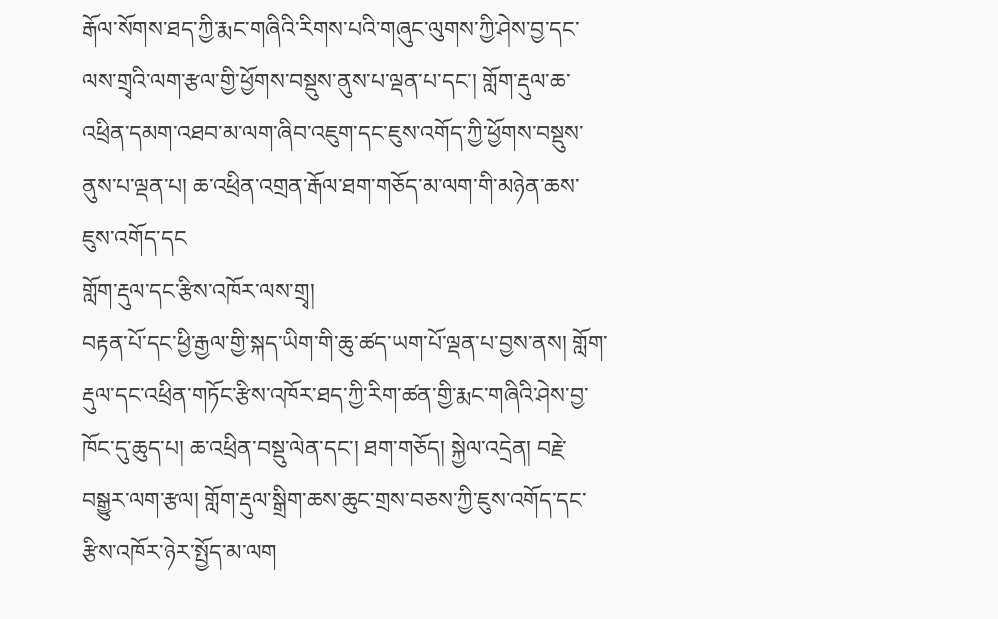རྒོལ་སོགས་ཐད་ཀྱི་རྨང་གཞིའི་རིགས་པའི་གཞུང་ལུགས་ཀྱི་ཤེས་བྱ་དང་ལས་གྲྭའི་ལག་རྩལ་གྱི་ཕྱོགས་བསྡུས་ནུས་པ་ལྡན་པ་དང་། གློག་རྡུལ་ཆ་འཕྲིན་དམག་འཐབ་མ་ལག་ཞིབ་འཇུག་དང་ཇུས་འགོད་ཀྱི་ཕྱོགས་བསྡུས་ནུས་པ་ལྡན་པ། ཆ་འཕྲིན་འགྲན་རྒོལ་ཐག་གཅོད་མ་ལག་གི་མཉེན་ཆས་ཇུས་འགོད་དང
གློག་རྡུལ་དང་རྩིས་འཁོར་ལས་གྲྭ།
བརྟན་པོ་དང་ཕྱི་རྒྱལ་གྱི་སྐད་ཡིག་གི་ཆུ་ཚད་ཡག་པོ་ལྡན་པ་བྱས་ནས། གློག་རྡུལ་དང་འཕྲིན་གཏོང་རྩིས་འཁོར་ཐད་ཀྱི་རིག་ཚན་གྱི་རྨང་གཞིའི་ཤེས་བྱ་ཁོང་དུ་ཆུད་པ། ཆ་འཕྲིན་བསྡུ་ལེན་དང་། ཐག་གཅོད། སྐྱེལ་འདྲེན། བརྗེ་བསྒྱུར་ལག་རྩལ། གློག་རྡུལ་སྒྲིག་ཆས་ཆུང་གྲས་བཅས་ཀྱི་ཇུས་འགོད་དང་རྩིས་འཁོར་ཉེར་སྤྱོད་མ་ལག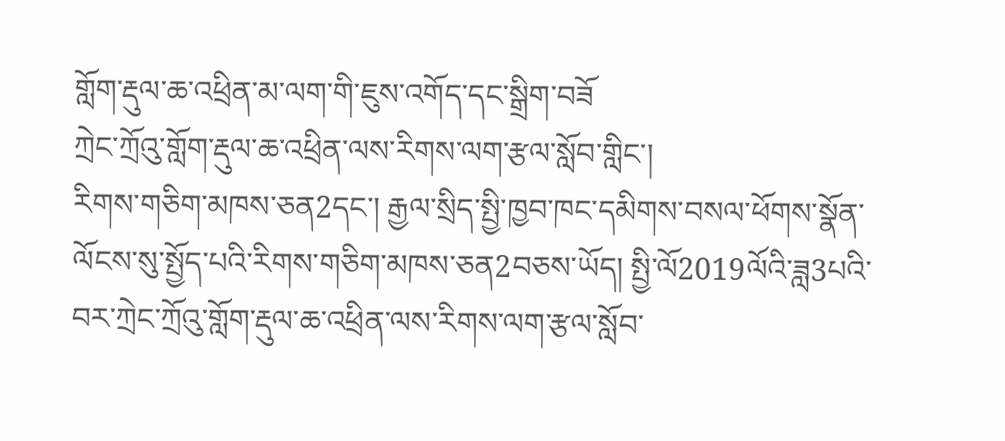གློག་རྡུལ་ཆ་འཕྲིན་མ་ལག་གི་ཇུས་འགོད་དང་སྒྲིག་བཟོ
ཀྲེང་ཀྲོའུ་གློག་རྡུལ་ཆ་འཕྲིན་ལས་རིགས་ལག་རྩལ་སློབ་གླིང་།
རིགས་གཅིག་མཁས་ཅན2དང་། རྒྱལ་སྲིད་སྤྱི་ཁྱབ་ཁང་དམིགས་བསལ་ཕོགས་སྣོན་ལོངས་སུ་སྤྱོད་པའི་རིགས་གཅིག་མཁས་ཅན2བཅས་ཡོད། སྤྱི་ལོ2019ལོའི་ཟླ3པའི་བར་ཀྲེང་ཀྲོའུ་གློག་རྡུལ་ཆ་འཕྲིན་ལས་རིགས་ལག་རྩལ་སློབ་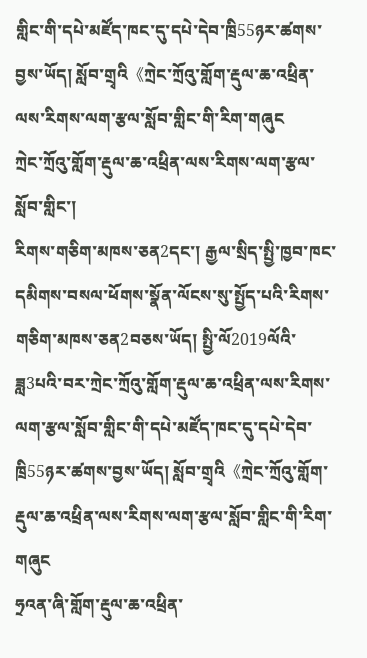གླིང་གི་དཔེ་མཛོད་ཁང་དུ་དཔེ་དེབ་ཁྲི55ཉར་ཚགས་བྱས་ཡོད། སློབ་གྲྭའི《ཀྲེང་ཀྲོའུ་གློག་རྡུལ་ཆ་འཕྲིན་ལས་རིགས་ལག་རྩལ་སློབ་གླིང་གི་རིག་གཞུང
ཀྲེང་ཀྲོའུ་གློག་རྡུལ་ཆ་འཕྲིན་ལས་རིགས་ལག་རྩལ་སློབ་གླིང་།
རིགས་གཅིག་མཁས་ཅན2དང་། རྒྱལ་སྲིད་སྤྱི་ཁྱབ་ཁང་དམིགས་བསལ་ཕོགས་སྣོན་ལོངས་སུ་སྤྱོད་པའི་རིགས་གཅིག་མཁས་ཅན2བཅས་ཡོད། སྤྱི་ལོ2019ལོའི་ཟླ3པའི་བར་ཀྲེང་ཀྲོའུ་གློག་རྡུལ་ཆ་འཕྲིན་ལས་རིགས་ལག་རྩལ་སློབ་གླིང་གི་དཔེ་མཛོད་ཁང་དུ་དཔེ་དེབ་ཁྲི55ཉར་ཚགས་བྱས་ཡོད། སློབ་གྲྭའི《ཀྲེང་ཀྲོའུ་གློག་རྡུལ་ཆ་འཕྲིན་ལས་རིགས་ལག་རྩལ་སློབ་གླིང་གི་རིག་གཞུང
ཧྲའན་ཞི་གློག་རྡུལ་ཆ་འཕྲིན་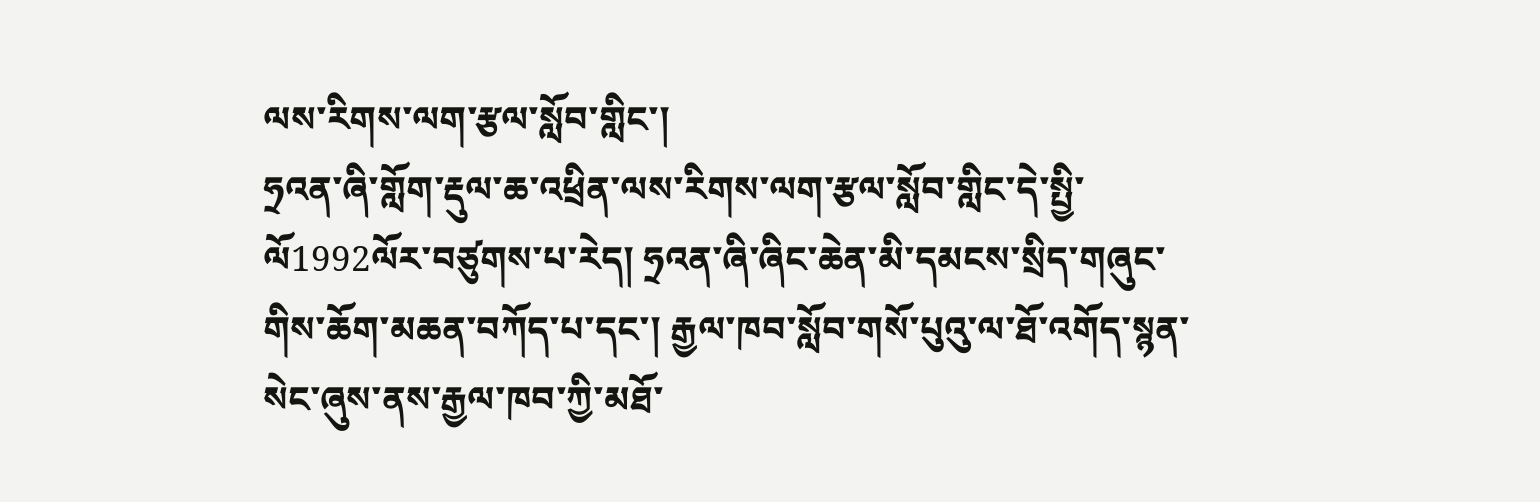ལས་རིགས་ལག་རྩལ་སློབ་གླིང་།
ཧྲའན་ཞི་གློག་རྡུལ་ཆ་འཕྲིན་ལས་རིགས་ལག་རྩལ་སློབ་གླིང་དེ་སྤྱི་ལོ1992ལོར་བཙུགས་པ་རེད། ཧྲའན་ཞི་ཞིང་ཆེན་མི་དམངས་སྲིད་གཞུང་གིས་ཆོག་མཆན་བཀོད་པ་དང་། རྒྱལ་ཁབ་སློབ་གསོ་པུའུ་ལ་ཐོ་འགོད་སྙན་སེང་ཞུས་ནས་རྒྱལ་ཁབ་ཀྱི་མཐོ་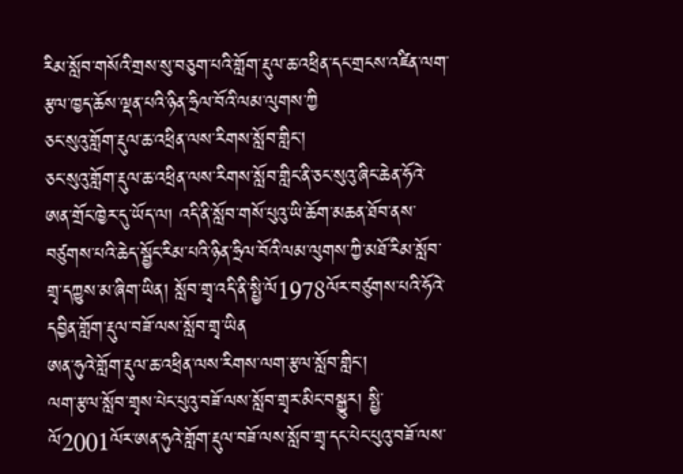རིམ་སློབ་གསོའི་གྲས་སུ་བཅུག་པའི་གློག་རྡུལ་ཆ་འཕྲིན་དང་གྲངས་འཛིན་ལག་རྩལ་ཁྱད་ཆོས་ལྡན་པའི་ཉིན་ཧྲིལ་བོའི་ལམ་ལུགས་ཀྱི
ཅང་སུའུ་གློག་རྡུལ་ཆ་འཕྲིན་ལས་རིགས་སློབ་གླིང་།
ཅང་སུའུ་གློག་རྡུལ་ཆ་འཕྲིན་ལས་རིགས་སློབ་གླིང་ནི་ཅང་སུའུ་ཞིང་ཆེན་ཧོའེ་ཨན་གྲོང་ཁྱེར་དུ་ཡོད་ལ། འདི་ནི་སློབ་གསོ་པུའུ་ཡི་ཆོག་མཆན་ཐོབ་ནས་བཙུགས་པའི་ཆེད་སྦྱོང་རིམ་པའི་ཉིན་ཧྲིལ་བོའི་ལམ་ལུགས་ཀྱི་མཐོ་རིམ་སློབ་གྲྭ་དཀྱུས་མ་ཞིག་ཡིན། སློབ་གྲྭ་འདི་ནི་སྤྱི་ལོ1978ལོར་བཙུགས་པའི་ཧོའེ་དབྱིན་གློག་རྡུལ་བཟོ་ལས་སློབ་གྲྭ་ཡིན
ཨན་ཧུའེ་གློག་རྡུལ་ཆ་འཕྲིན་ལས་རིགས་ལག་རྩལ་སློབ་གླིང་།
ལག་རྩལ་སློབ་གྲྭས་པེང་པུའུ་བཟོ་ལས་སློབ་གྲྭར་མིང་བསྒྱུར། སྤྱི་ལོ2001ལོར་ཨན་ཧུའེ་གློག་རྡུལ་བཟོ་ལས་སློབ་གྲྭ་དང་པེང་པུའུ་བཟོ་ལས་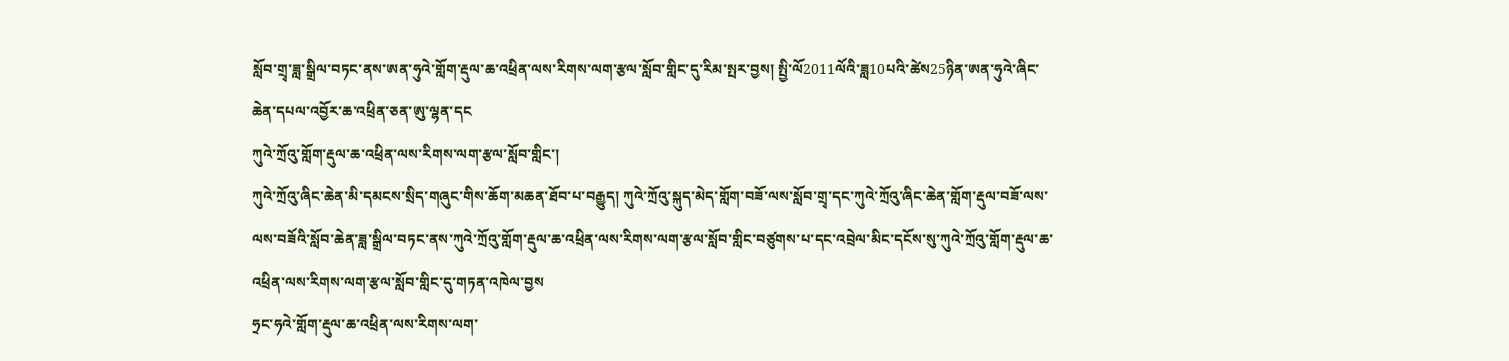སློབ་གྲྭ་ཟླ་སྒྲིལ་བཏང་ནས་ཨན་ཧུའེ་གློག་རྡུལ་ཆ་འཕྲིན་ལས་རིགས་ལག་རྩལ་སློབ་གླིང་དུ་རིམ་སྤར་བྱས། སྤྱི་ལོ2011ལོའི་ཟླ10པའི་ཚེས25ཉིན་ཨན་ཧུའེ་ཞིང་ཆེན་དཔལ་འབྱོར་ཆ་འཕྲིན་ཅན་ཨུ་ལྷན་དང
ཀུའེ་ཀྲོའུ་གློག་རྡུལ་ཆ་འཕྲིན་ལས་རིགས་ལག་རྩལ་སློབ་གླིང་།
ཀུའེ་ཀྲོའུ་ཞིང་ཆེན་མི་དམངས་སྲིད་གཞུང་གིས་ཆོག་མཆན་ཐོབ་པ་བརྒྱུད། ཀུའེ་ཀྲོའུ་སྐུད་མེད་གློག་བཟོ་ལས་སློབ་གྲྭ་དང་ཀུའེ་ཀྲོའུ་ཞིང་ཆེན་གློག་རྡུལ་བཟོ་ལས་ལས་བཟོའི་སློབ་ཆེན་ཟླ་སྒྲིལ་བཏང་ནས་ཀུའེ་ཀྲོའུ་གློག་རྡུལ་ཆ་འཕྲིན་ལས་རིགས་ལག་རྩལ་སློབ་གླིང་བཙུགས་པ་དང་འབྲེལ་མིང་དངོས་སུ་ཀུའེ་ཀྲོའུ་གློག་རྡུལ་ཆ་འཕྲིན་ལས་རིགས་ལག་རྩལ་སློབ་གླིང་དུ་གཏན་འཁེལ་བྱས
ཧྲང་ཧའེ་གློག་རྡུལ་ཆ་འཕྲིན་ལས་རིགས་ལག་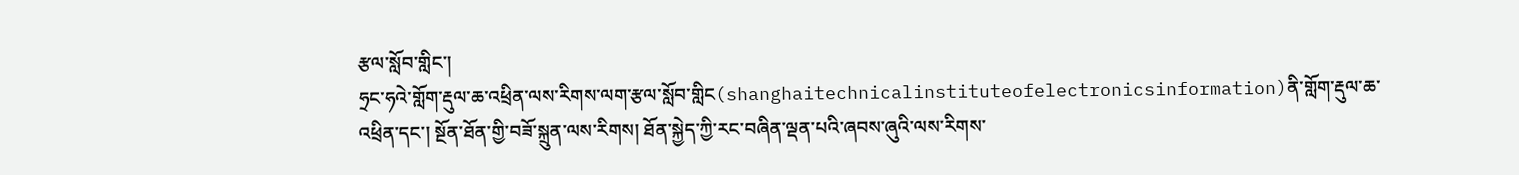རྩལ་སློབ་གླིང་།
ཧྲང་ཧའེ་གློག་རྡུལ་ཆ་འཕྲིན་ལས་རིགས་ལག་རྩལ་སློབ་གླིང(shanghaitechnicalinstituteofelectronicsinformation)ནི་གློག་རྡུལ་ཆ་འཕྲིན་དང་། སྔོན་ཐོན་གྱི་བཟོ་སྐྲུན་ལས་རིགས། ཐོན་སྐྱེད་ཀྱི་རང་བཞིན་ལྡན་པའི་ཞབས་ཞུའི་ལས་རིགས་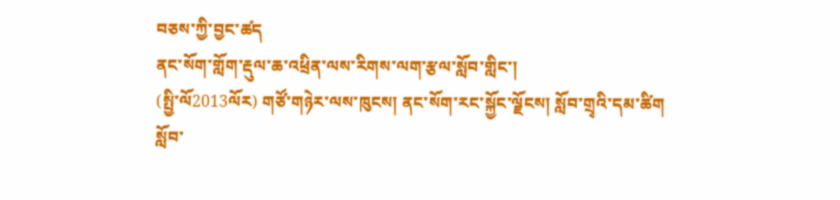བཅས་ཀྱི་བྱང་ཚད
ནང་སོག་གློག་རྡུལ་ཆ་འཕྲིན་ལས་རིགས་ལག་རྩལ་སློབ་གླིང་།
(སྤྱི་ལོ2013ལོར) གཙོ་གཉེར་ལས་ཁུངས། ནང་སོག་རང་སྐྱོང་ལྗོངས། སློབ་གྲྭའི་དམ་ཚིག སློབ་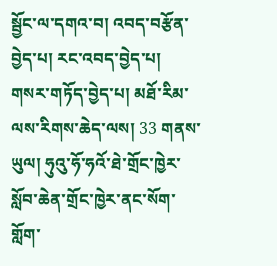སྦྱོང་ལ་དགའ་བ། འབད་བརྩོན་བྱེད་པ། རང་འབད་བྱེད་པ། གསར་གཏོད་བྱེད་པ། མཐོ་རིམ་ལས་རིགས་ཆེད་ལས། 33 གནས་ཡུལ། ཧུའུ་ཧོ་ཧའོ་ཐེ་གྲོང་ཁྱེར་སློབ་ཆེན་གྲོང་ཁྱེར་ནང་སོག་གློག་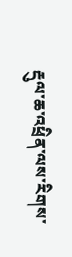རྡུལ་ཆ་འཕྲིན་ལས་རིགས་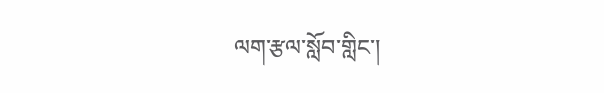ལག་རྩལ་སློབ་གླིང་།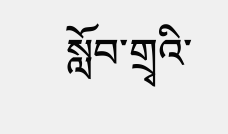སློབ་གྲྭའི་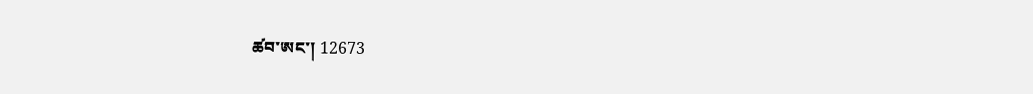ཚབ་ཨང་། 12673